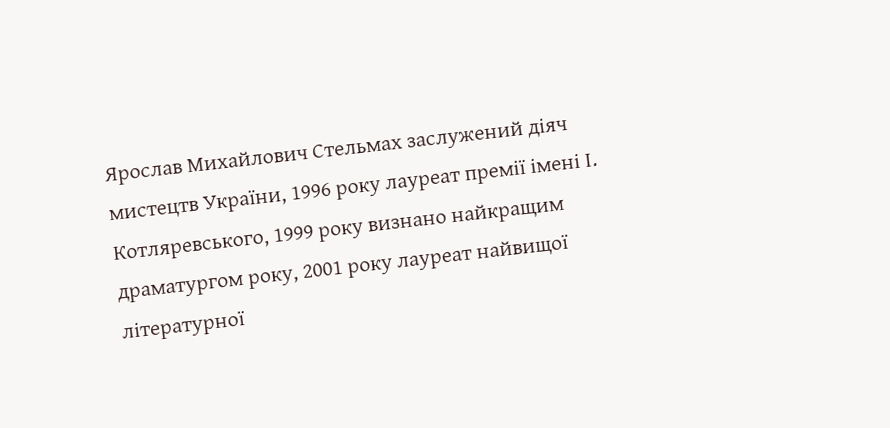Ярослав Михайлович Стельмах заслужений діяч мистецтв України, 1996 року лауреат премії імені І. Котляревського, 1999 року визнано найкращим драматургом року, 2001 року лауреат найвищої літературної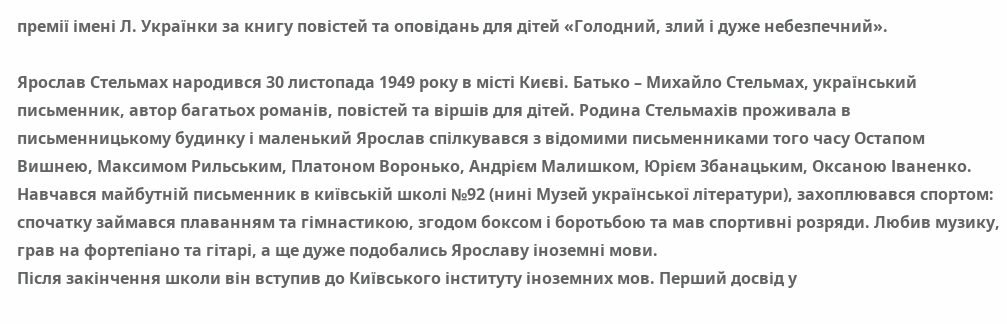премії імені Л. Українки за книгу повістей та оповідань для дітей «Голодний, злий і дуже небезпечний».

Ярослав Стельмах народився 30 листопада 1949 року в місті Києві. Батько – Михайло Стельмах, український письменник, автор багатьох романів, повістей та віршів для дітей. Родина Стельмахів проживала в письменницькому будинку і маленький Ярослав спілкувався з відомими письменниками того часу Остапом Вишнею, Максимом Рильським, Платоном Воронько, Андрієм Малишком, Юрієм Збанацьким, Оксаною Іваненко. Навчався майбутній письменник в київській школі №92 (нині Музей української літератури), захоплювався спортом: спочатку займався плаванням та гімнастикою, згодом боксом і боротьбою та мав спортивні розряди. Любив музику, грав на фортепіано та гітарі, а ще дуже подобались Ярославу іноземні мови.
Після закінчення школи він вступив до Київського інституту іноземних мов. Перший досвід у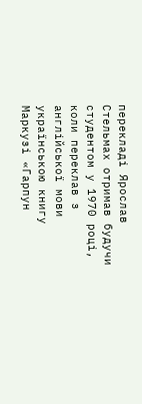перекладі Ярослав Стельмах отримав будучи студентом у 1970 році, коли переклав з англійської мови українською книгу Маркузі «Гарпун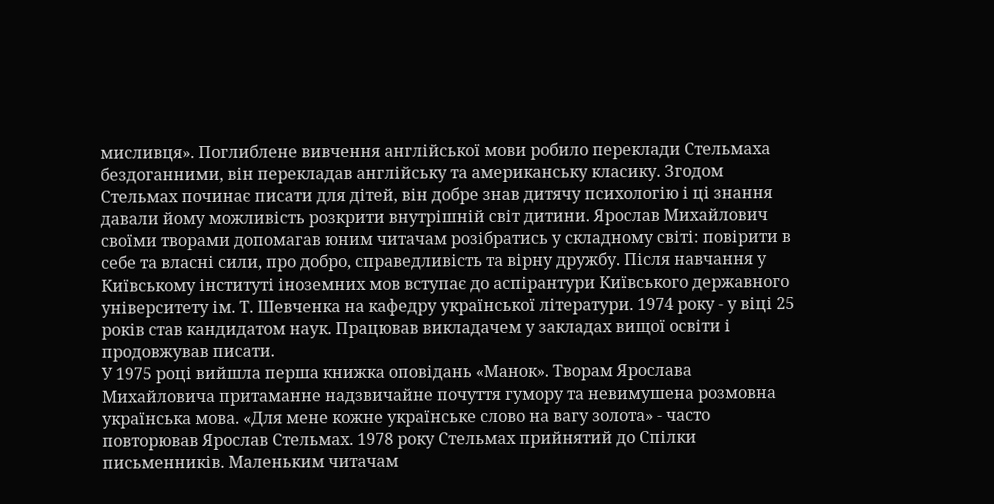мисливця». Поглиблене вивчення англійської мови робило переклади Стельмаха бездоганними, він перекладав англійську та американську класику. Згодом Стельмах починає писати для дітей, він добре знав дитячу психологію і ці знання давали йому можливість розкрити внутрішній світ дитини. Ярослав Михайлович своїми творами допомагав юним читачам розібратись у складному світі: повірити в себе та власні сили, про добро, справедливість та вірну дружбу. Після навчання у Київському інституті іноземних мов вступає до аспірантури Київського державного університету ім. Т. Шевченка на кафедру української літератури. 1974 року - у віці 25 років став кандидатом наук. Працював викладачем у закладах вищої освіти і продовжував писати.
У 1975 році вийшла перша книжка оповідань «Манок». Творам Ярослава Михайловича притаманне надзвичайне почуття гумору та невимушена розмовна українська мова. «Для мене кожне українське слово на вагу золота» - часто повторював Ярослав Стельмах. 1978 року Стельмах прийнятий до Спілки письменників. Маленьким читачам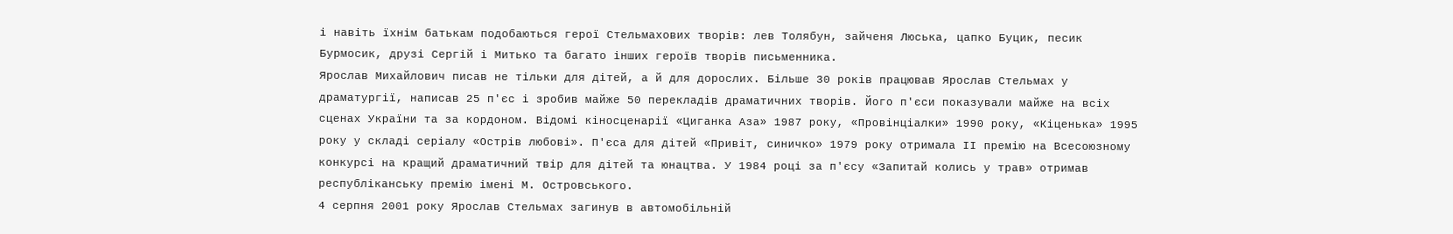і навіть їхнім батькам подобаються герої Стельмахових творів: лев Толябун, зайченя Люська, цапко Буцик, песик Бурмосик, друзі Сергій і Митько та багато інших героїв творів письменника.
Ярослав Михайлович писав не тільки для дітей, а й для дорослих. Більше 30 років працював Ярослав Стельмах у драматургії, написав 25 п'єс і зробив майже 50 перекладів драматичних творів. Його п'єси показували майже на всіх сценах України та за кордоном. Відомі кіносценарії «Циганка Аза» 1987 року, «Провінціалки» 1990 року, «Кіценька» 1995 року у складі серіалу «Острів любові». П'єса для дітей «Привіт, синичко» 1979 року отримала ІІ премію на Всесоюзному конкурсі на кращий драматичний твір для дітей та юнацтва. У 1984 році за п'єсу «Запитай колись у трав» отримав республіканську премію імені М. Островського.
4 серпня 2001 року Ярослав Стельмах загинув в автомобільній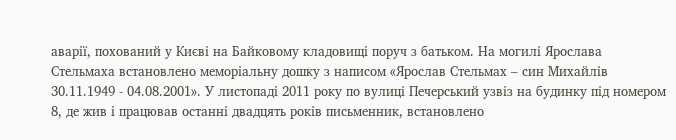аварії, похований у Києві на Байковому кладовищі поруч з батьком. На могилі Ярослава Стельмаха встановлено меморіальну дошку з написом «Ярослав Стельмах – син Михайлів 30.11.1949 - 04.08.2001». У листопаді 2011 року по вулиці Печерський узвіз на будинку під номером 8, де жив і працював останні двадцять років письменник, встановлено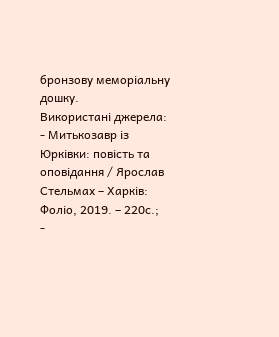бронзову меморіальну дошку.
Використані джерела:
- Митькозавр із Юрківки: повість та оповідання / Ярослав Стельмах – Харків: Фоліо, 2019. – 220с.;
-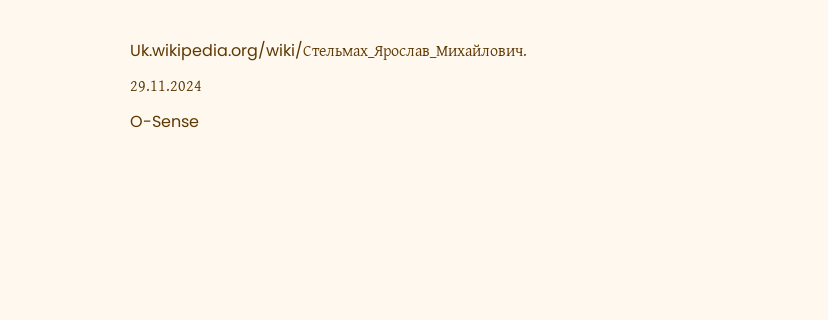Uk.wikipedia.org/wiki/Стельмах_Ярослав_Михайлович.
29.11.2024
O-Sense